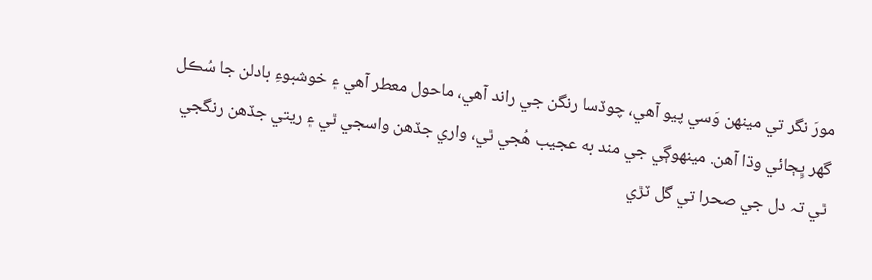مورَ نگر تي مينهن وَسي پيو آهي، چوڏسا رنگن جي راند آهي، ماحول معطر آهي ۽ خوشبوءِ بادلن جا سُڪل گهر ڀِڄائي وڌا آهن. مينهوڳي جي مند به عجيب هُجي ٿي، واري جڏهن واسجي ٿي ۽ ريتي جڏهن رنگجي ٿي تہ دل جي صحرا تي گل ٽڙي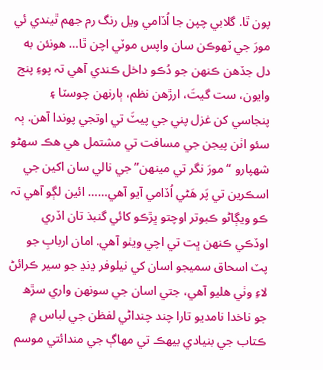پون ٿا. گلابي چپن جا اُڏامي ويل رنگ رم جهم ٿيندي ئي مورَ جي ٽهوڪن سان واپس موٽي اچن ٿا… هونئن به دل جڏهن ڪنهن جو دُڪو داخل ڪندي آهي تہ پوءِ پنج وايون، ست گيتَ، ارڙهن نظم، ٻارنهن چوسٽا ۽ پنجاسي کن غزل پني جي پيٽَ تي اوتجي پوندا آهن. ٻہ سئو اٺن پيجن جي مسافت تي مشتمل هي هڪ سهڻو شهپارو “مورَ نگر تي مينهن” جي نالي سان اکين جي اسڪرين تي پَر هَڻي اُڏامي آيو آهي…… ائين لڳو آهي تہ ڪو ويڳاڻو ڪبوتر اوچتو ڀڙڪو کائي گنبذ تان اڏري اوڏڪي ڪنهن ڀت تي اچي ويٺو آهي. امان اربابِ جو پٽ اسحاق سميجو اسان کي نيلوفر ڍنڍ جو سير ڪرائڻ لاءِ وٺي هليو آهي، جتي اسان جي سونهن واري سڙھ جو ناخدا نامديو تارا چند چنداڻي لفظن جي لباس ۾ ڪتاب جي بنيادي بيهڪ تي مهاڳ جي مندائتي موسم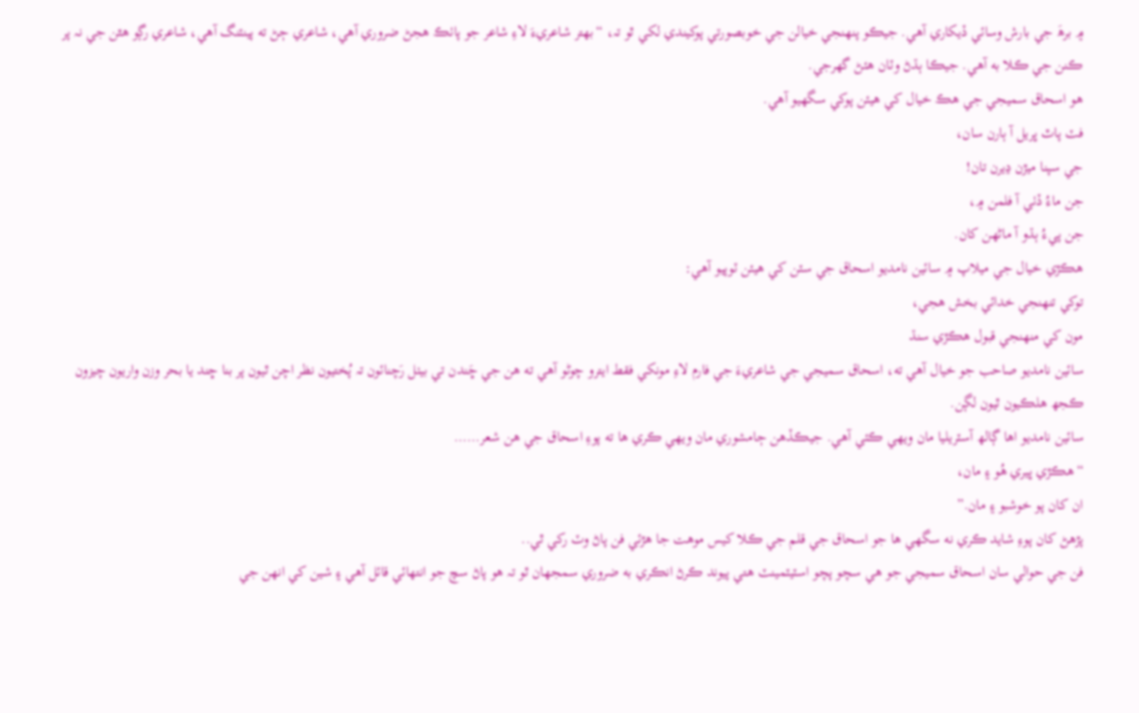۾ برھَ جي بارش وسائي ڏيکاري آهي. جيڪو پنهنجي خيالن جي خوبصورتي پوکيندي لکي ٿو تہ، “بهتر شاعريءَ لاءِ شاعر جو پاٺڪ هجڻ ضروري آهي، شاعري ڄڻ ته پينٽنگ آهي، شاعري رڳو هٿن جي نہ پر ڪنن جي ڪلا به آهي. جيڪا ٻڌڻ وٽان هئڻ گهرجي.
هو اسحاق سميجي جي هڪ خيال کي هيئن پوکي سگهيو آهي.
فٽ پاٿ ڀريل آ ٻارن سان،
جي سپنا ميڙن ڍيرن تان!
جن ماءُ ڏٺي آ فلمن ۾،
جن پيءُ ٻڌو آ ماڻهن کان.
هڪڙي خيال جي ميلاپ ۾ سائين نامديو اسحاق جي سٽن کي هيئن ٽوپيو آهي:
توکي تنهنجي خدائي بخش هجي،
مون کي منهنجي قبول هڪڙي سنڌ
سائين نامديو صاحب جو خيال آهي ته، اسحاق سميجي جي شاعريءَ جي فارم لاءِ مونکي فقط ايترو چوڻو آهي ته هن جي ڇَندن تي بيٺل رَچنائون تہ پُختيون نظر اچن ٿيون پر بنا ڇند يا بحر وزن واريون چيزون ڪجھ هلڪيون ٿيون لڳن.
سائين نامديو اها ڳالھ آسٽريليا مان ويهي ڪئي آهي. جيڪڏهن ڄامشوري مان ويهي ڪري ها ته پوءِ اسحاق جي هن شعر……
“هڪڙي ڀيري هُو ۽ مان،
ان کان پو خوشبو ۽ مان.”
پڙهڻ کان پوءِ شايد ڪري نه سگهي ها جو اسحاق جي قلم جي ڪلا کيس موهت جا هڙئي فن پاڻ وٽ رکي ٿي..
فن جي حوالي سان اسحاق سميجي جو هي سچو پچو اسٽيٽمينٽ هتي پيوند ڪرڻ انڪري به ضروري سمجهان ٿو تہ هو پاڻ سچ جو انتهائي قائل آهي ۽ شين کي انهن جي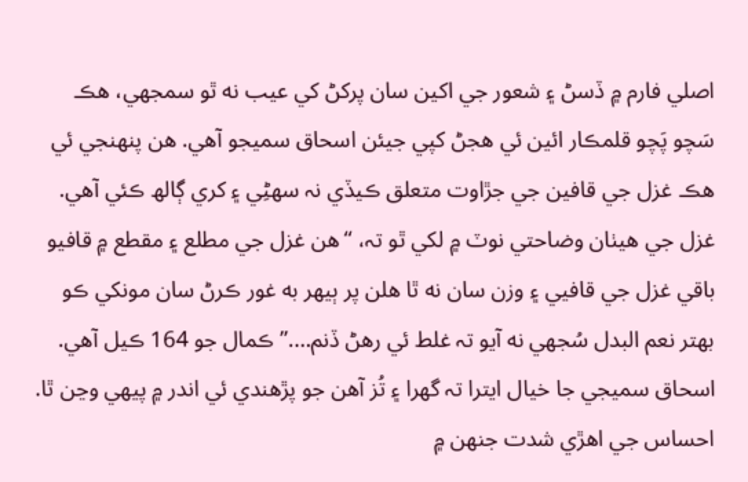اصلي فارم ۾ ڏسڻ ۽ شعور جي اکين سان پرکڻ کي عيب نه ٿو سمجهي، هڪ سَچو پَچو قلمڪار ائين ئي هجڻ کپي جيئن اسحاق سميجو آهي. هن پنهنجي ئي هڪ غزل جي قافين جي جڙاوت متعلق ڪيڏي نہ سهڻِي ۽ کري ڳالھ ڪئي آهي. غزل جي هيٺان وضاحتي نوٽ ۾ لکي ٿو تہ، “هن غزل جي مطلع ۽ مقطع ۾ قافيو باقي غزل جي قافيي ۽ وزن سان نه ٿا هلن پر ٻيهر به غور ڪرڻ سان مونکي ڪو بهتر نعم البدل سُجهي نه آيو تہ غلط ئي رهڻ ڏنم….” ڪمال جو 164 ڪيل آهي.
اسحاق سميجي جا خيال ايترا تہ گهرا ۽ تُز آهن جو پڙهندي ئي اندر ۾ پيهي وڃن ٿا. احساس جي اهڙي شدت جنهن ۾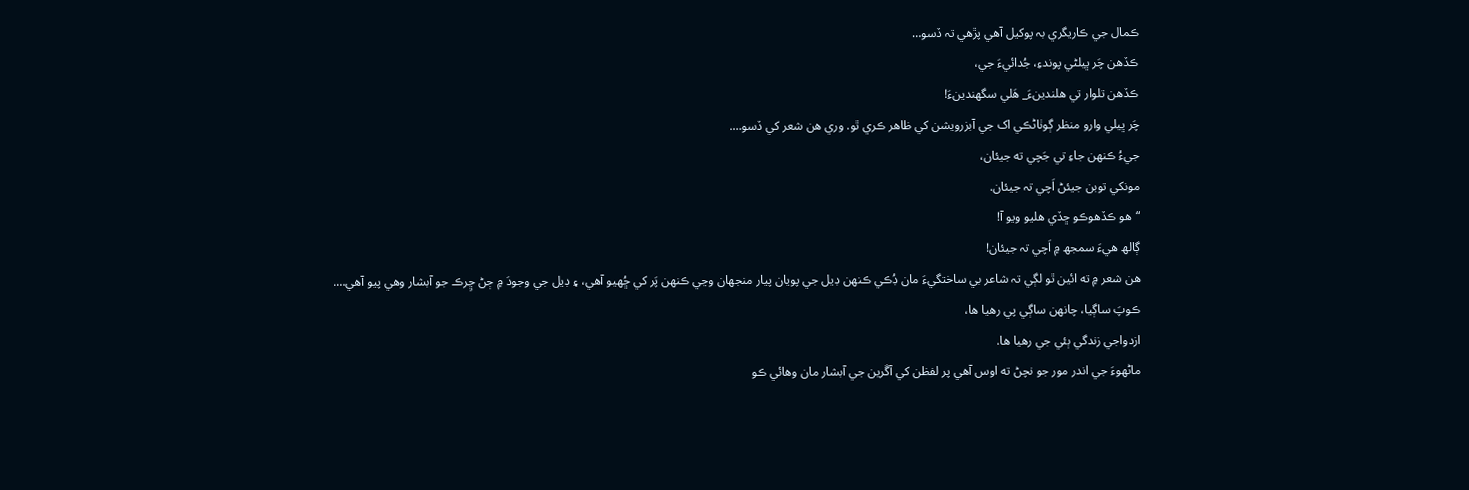ڪمال جي ڪاريگري بہ پوکيل آهي پڙهي تہ ڏسو…
ڪڏهن چَر ڀيلڻي پوندءِ، جُدائيءَ جي،
ڪڏهن تلوار تي هلندينءَ_ هَلي سگهندينءَ!
چَر ڀيلي وارو منظر ڳوٺاڻڪي اک جي آبزرويشن کي ظاهر ڪري ٿو. وري هن شعر کي ڏسو….
جيءُ ڪنهن جاءِ تي جَچي ته جيئان،
مونکي توبن جيئڻ اَچي تہ جيئان.
“هو ڪڏهوڪو ڇڏي هليو ويو آ!
ڳالھ هيءَ سمجھ ۾ اَچي تہ جيئان!
هن شعر ۾ ته ائين ٿو لڳي تہ شاعر بي ساختگيءَ مان ڊُڪي ڪنهن ڊيل جي پويان پيار منجهان وڃي ڪنهن پَر کي ڇُهيو آهي، ۽ ڊيل جي وجودَ ۾ ڄڻ ڇِرڪ جو آبشار وهي پيو آهي….
ڪوپَ ساڳيا، چانهن ساڳي پي رهيا ها،
ازدواجي زندگي ٻئي جي رهيا ها.
ماڻهوءَ جي اندر مور جو نچڻ ته اوس آهي پر لفظن کي آڱرين جي آبشار مان وهائي ڪو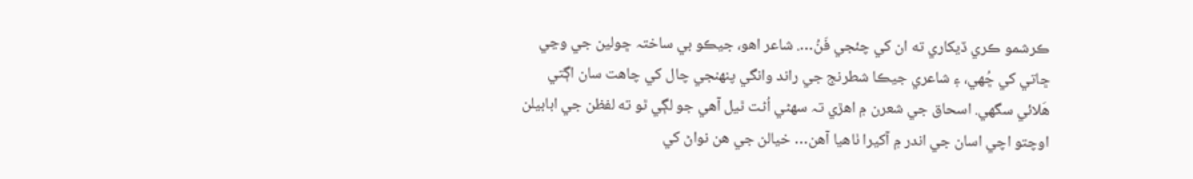ڪرشمو ڪري ڏيکاري ته ان کي چئجي فَنُ…. شاعر اهو، جيڪو بي ساختہ ڇولين جي وڃي ڇاتي کي ڇُهي، ۽ شاعري جيڪا شطرنج جي راند وانگي پنهنجي چال کي چاهت سان اڳتي هَلائي سگهي. اسحاق جي شعرن ۾ اهڙي تہ سهڻي اُڻت ٿيل آهي جو لڳي ٿو ته لفظن جي ابابيلن اوچتو اچي اسان جي اندر ۾ آکيرا ٺاهيا آهن… خيالن جي هن نواڻ کي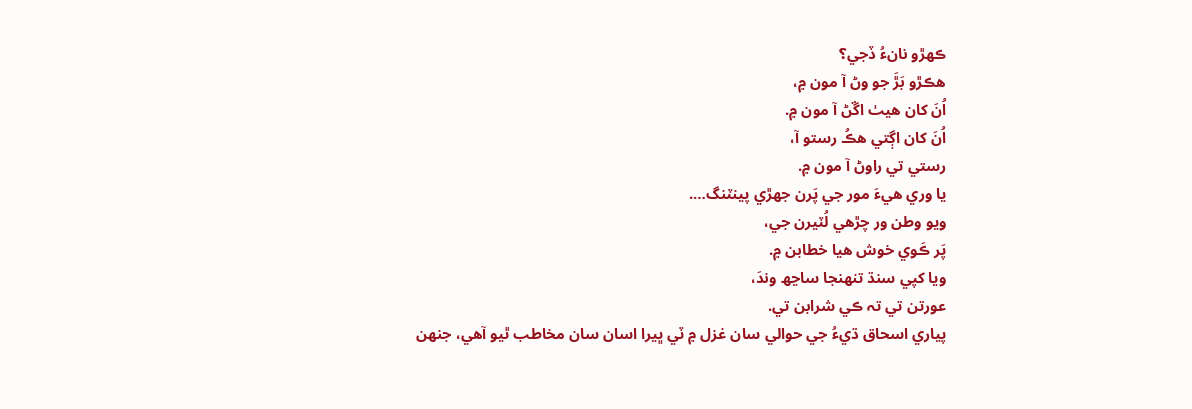ڪهڙو نانءُ ڏجي؟
هڪڙو بَڙَ جو وڻ آ مون ۾،
اُنَ کان هيٺ اڱڻ آ مون ۾.
اُنَ کان اڳتي هڪُ رستو آ،
رستي تي راوڻ آ مون ۾.
يا وري هيءَ مور جي پَرن جهڙي پينٽنگ….
ويو وطن ور چڙهي لُٽيرن جي،
پَر ڪَوي خوش هيا خطابن ۾.
ويا کپي سنڌ تنهنجا ساڃھ وندَ،
عورتن تي تہ ڪي شرابن تي.
پياري اسحاق ڌيءُ جي حوالي سان غزل ۾ ٽي ڀيرا اسان سان مخاطب ٿيو آهي، جنهن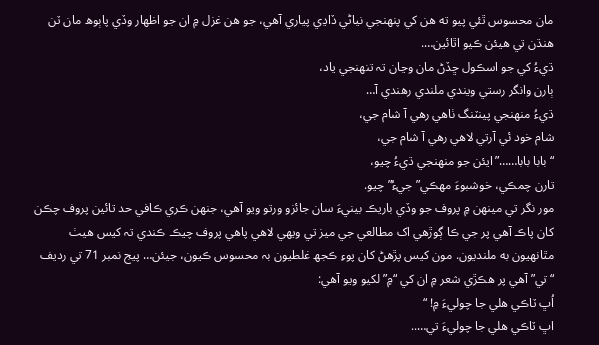مان محسوس ٿئي پيو ته هن کي پنهنجي نياڻي ڏاڍي پياري آهي، جو هن غزل ۾ ان جو اظهار وڏي پاٻوھ مان ٽن هنڌن تي هيئن ڪيو اٿائين….
ڌيءُ کي جو اسڪول ڇڏڻ مان وڃان تہ تنهنجي ياد،
ٻارن وانگر رستي ويندي ملندي رهندي آ…
ڌيءُ منهنجي پينٽنگ ٺاهي رهي آ شام جي،
شام خود ئي آرتي لاهي رهي آ شام جي،
“بابا بابا……”ايئن جو منهنجي ڌيءُ چيو،
تارن چمڪي، خوشبوءَ مهڪي”جيءُ” چيو.
مور نگر تي مينهن ۾ پروف جو وڏي باريڪ بينيءَ سان جائزو ورتو ويو آهي، جنهن ڪري ڪافي حد تائين پروف چڪن کان پاڪ آهي پر جي ڪا ڳوڙهي اک مطالعي جي ميز تي ويهي لاهي پاهي پروف چيڪ ڪندي تہ کيس هيٺ مٿانهيون به ملنديون. مون کيس پڙهڻ کان پوءِ ڪجھ غلطيون بہ محسوس ڪيون، جيئن… پيج نمبر 71 تي رديف “تي” آهي پر هڪڙي شعر ۾ ان کي “۾” لکيو ويو آهي:
اُڀ ٽاڪي هلي جا چوليءَ ۾! “
اڀ ٽاڪي هلي جا چوليءَ تي…..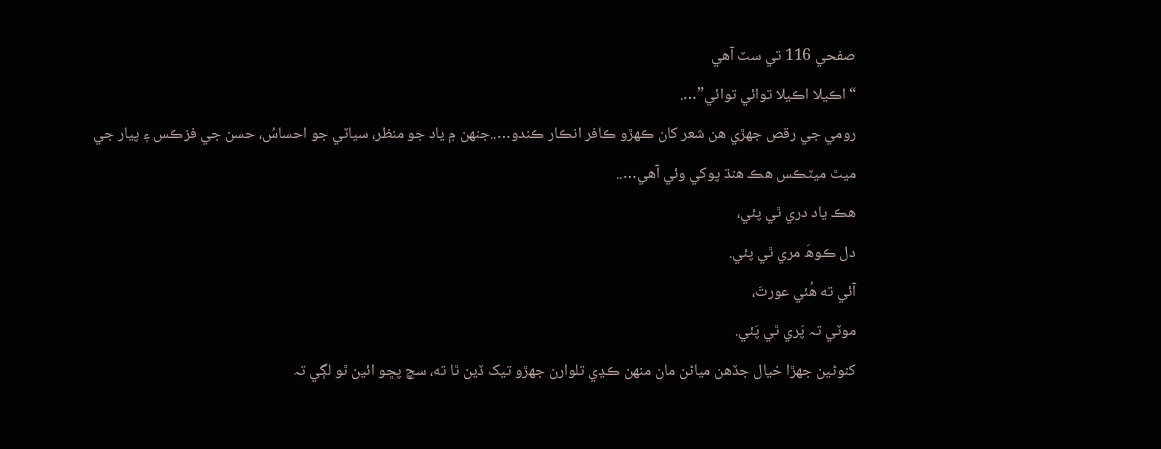صفحي 116 تي سٽ آهي
“اڪيلا اڪيلا توائي توائي”….
رومي جي رقص جهڙي هن شعر کان ڪهڙو ڪافر انڪار ڪندو…..جنهن ۾ ياد جو منظر، سياٽي جو احساسُ، حسن جي فزڪس ۽ پيار جي ميٿ ميٽڪس هڪ هنڌ پوکي وئي آهي…..
هڪ ياد دري ٿي پئي،
دل ڪوھَ مري ٿي پئي.
آئي ته هُئي عورتَ،
موٽي تہ پَري ٿي پَئي.
کنوڻين جهڙا خيال جڏهن مياڻن مان منهن ڪڍي تلوارن جهڙو تيک ڏين ٿا ته، سچ پڇو ائين ٿو لڳي تہ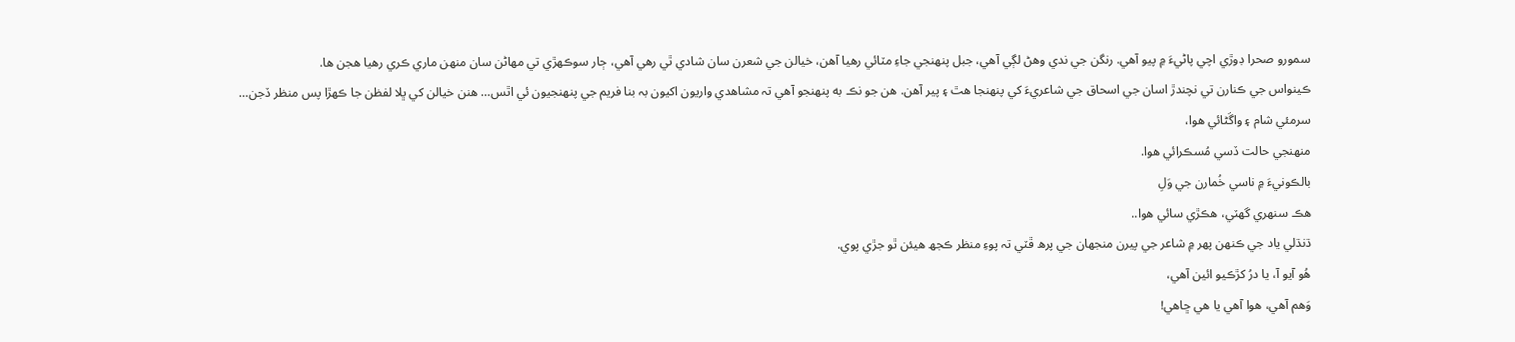سمورو صحرا ڊوڙي اچي پاڻيءَ ۾ پيو آهي. رنگن جي ندي وهڻ لڳي آهي، جبل پنهنجي جاءِ مٽائي رهيا آهن، خيالن جي شعرن سان شادي ٿي رهي آهي، ڄار سوڪهڙي تي مهاڻن سان منهن ماري ڪري رهيا هجن ها.
ڪينواس جي ڪنارن تي نچندڙ اسان جي اسحاق جي شاعريءَ کي پنهنجا هٿ ۽ پير آهن. هن جو نڪ به پنهنجو آهي تہ مشاهدي واريون اکيون بہ بنا فريم جي پنهنجيون ئي اٿس… هنن خيالن کي ڀلا لفظن جا ڪهڙا پس منظر ڏجن…
سرمئي شام ۽ واڱڻائي هوا،
منهنجي حالت ڏسي مُسڪرائي هوا.
بالڪونيءَ ۾ ناسي خُمارن جي وَلِ
هڪ سنهري گھٽي، هڪڙي سائي هوا..
ڌنڌلي ياد جي ڪنهن پهر ۾ شاعر جي پيرن منجهان جي پرھ ڦٽي تہ پوءِ منظر ڪجھ هيئن ٿو جڙي پوي.
هُو آيو آ، يا درُ کڙڪيو ائين آهي،
وَهم آهي، هوا آهي يا هي ڇاهي!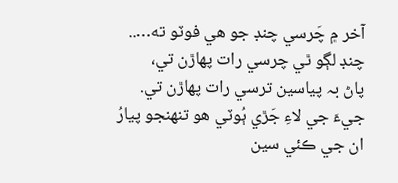آخر ۾ چَرسي چنڊ جو هي فوٽو ته…..
چنڊ لڳو ٿي چرسي رات پهاڙن تي،
پاڻ بہ پياسين ترسي رات پهاڙن تي.
جيءَ جي لاءِ جَڙي ٻُوٽي هو تنهنجو پيارُ
ان جي ڪئي سين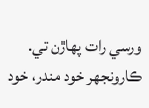ورسي رات پهاڙن تي.
ڪارونجهر خود مندر، خود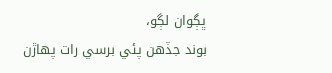ڀڳوان لڳو،
بوند جڏهن پئي برسي رات پهاڙن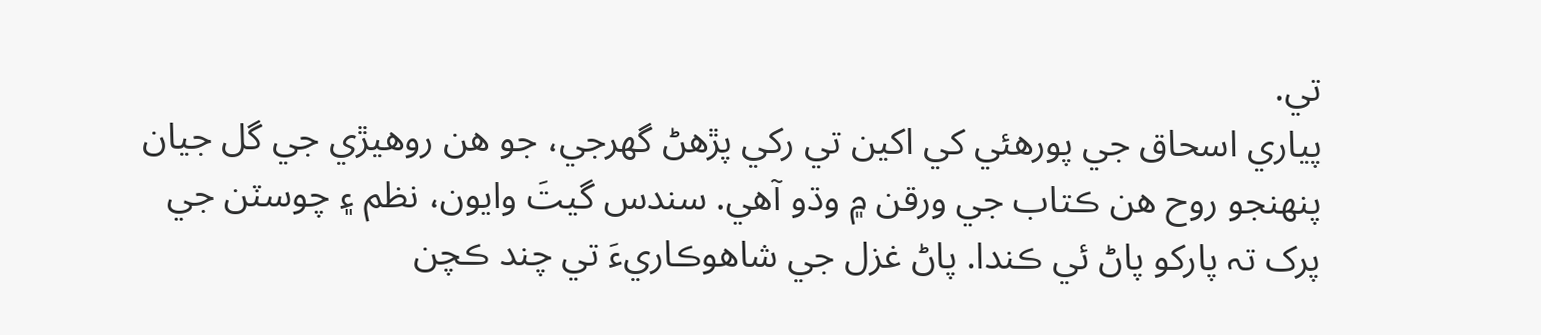تي.
پياري اسحاق جي پورهئي کي اکين تي رکي پڙهڻ گهرجي، جو هن روهيڙي جي گل جيان پنهنجو روح هن ڪتاب جي ورقن ۾ وڌو آهي. سندس گيتَ وايون، نظم ۽ چوسٽن جي پرک تہ پارکو پاڻ ئي ڪندا. پاڻ غزل جي شاهوڪاريءَ تي چند ڪچن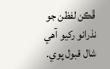ڦڪن لفظن جو نذرانو رکيو آهي شال قبول پوي.